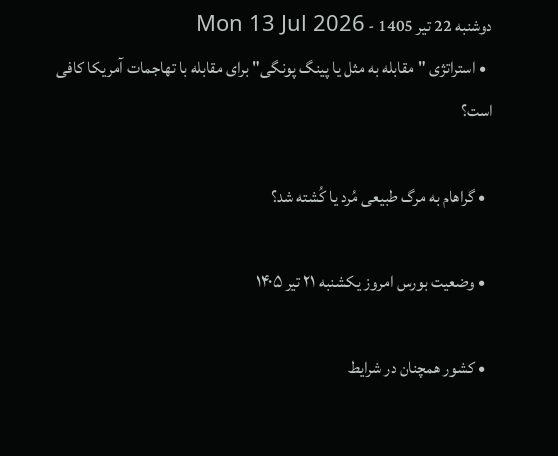دوشنبه 22 تير 1405 - Mon 13 Jul 2026
  • استراتژی "مقابله به مثل یا پینگ پونگی" برای مقابله با تهاجمات آمریکا کافی است؟

  • گراهام به مرگ طبیعی مُرد یا کُشته شد؟

  • وضعیت بورس امروز یکشنبه ۲۱ تیر ۱۴۰۵

  • کشور همچنان در شرایط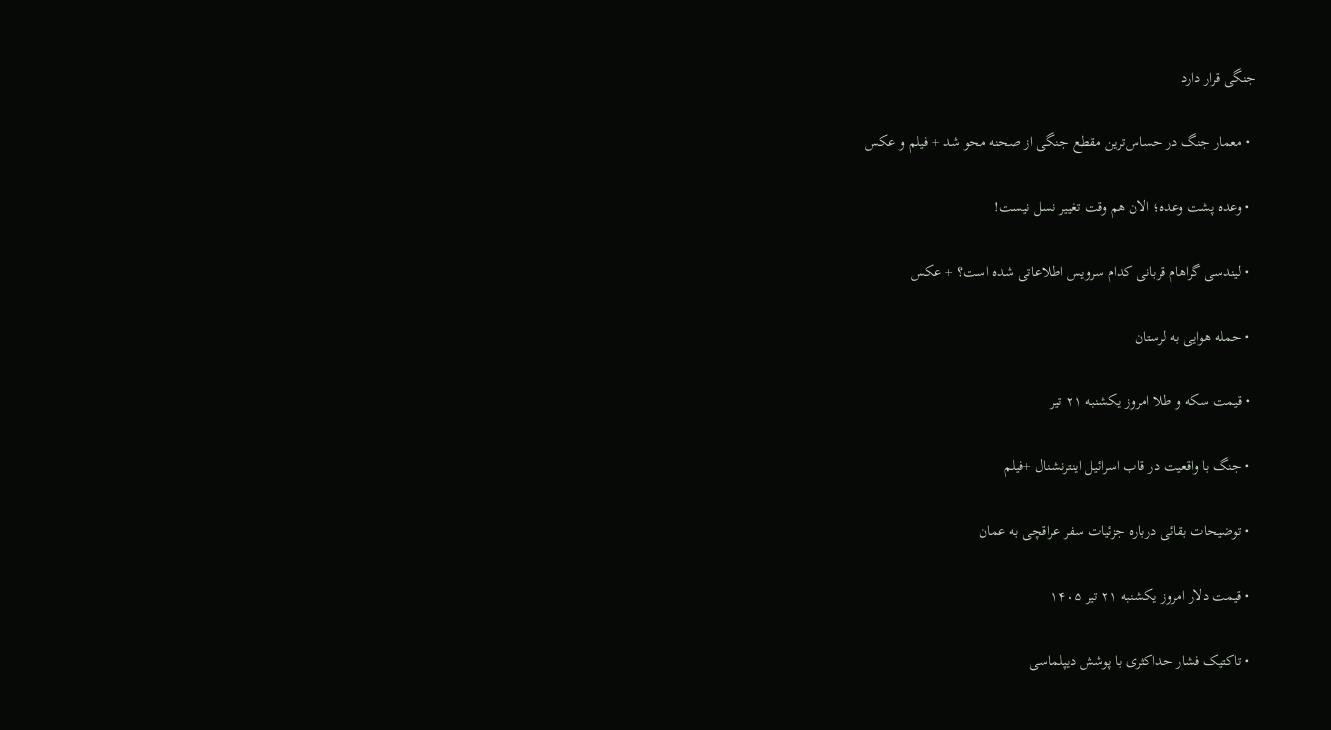جنگی قرار دارد

  • معمار جنگ در حساس‌ترین مقطع جنگی از صحنه محو شد + فیلم و عکس

  • وعده پشت وعده؛ الان هم وقت تغییر نسل نیست!

  • لیندسی گراهام قربانی کدام سرویس اطلاعاتی شده است؟ + عکس

  • حمله هوایی به لرستان

  • قیمت سکه و طلا امروز یکشنبه ۲۱ تیر

  • جنگ با واقعیت در قاب اسرائیل اینترنشنال +فیلم

  • توضیحات بقائی درباره جزئیات سفر عراقچی به عمان

  • قیمت دلار امروز یکشنبه ۲۱ تیر ۱۴۰۵

  • تاکتیک فشار حداکثری با پوشش دیپلماسی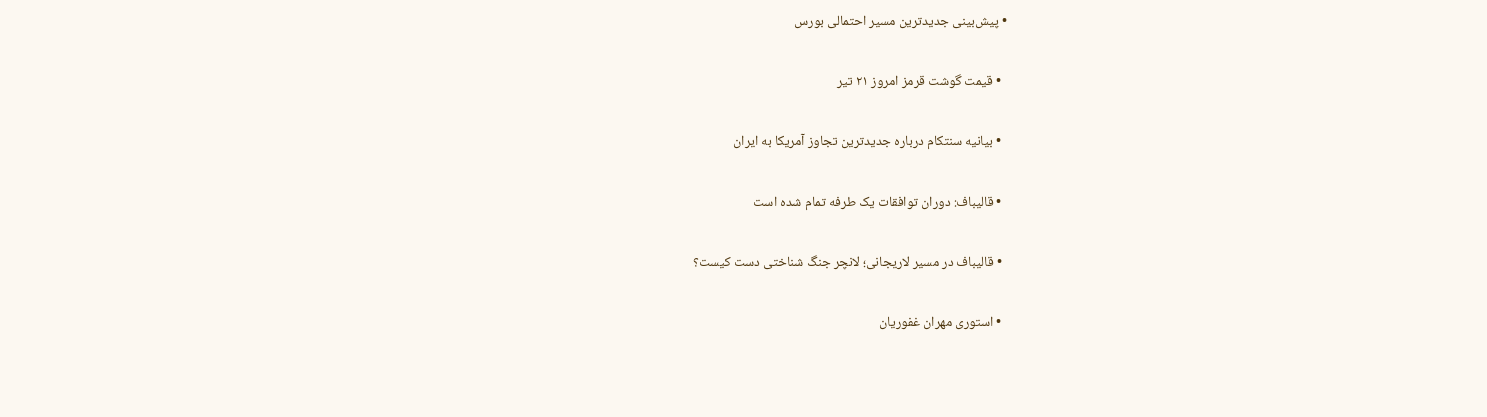• پیش‌بینی جدیدترین مسیر احتمالی بورس

  • قیمت گوشت قرمز امروز ۲۱ تیر

  • بیانیه سنتکام درباره جدیدترین تجاوز آمریکا به ایران

  • قالیباف: دوران توافقات یک طرفه تمام شده است

  • قالیباف در مسیر لاریجانی؛ لانچر جنگ شناختی دست کیست؟

  • استوری مهران غفوریان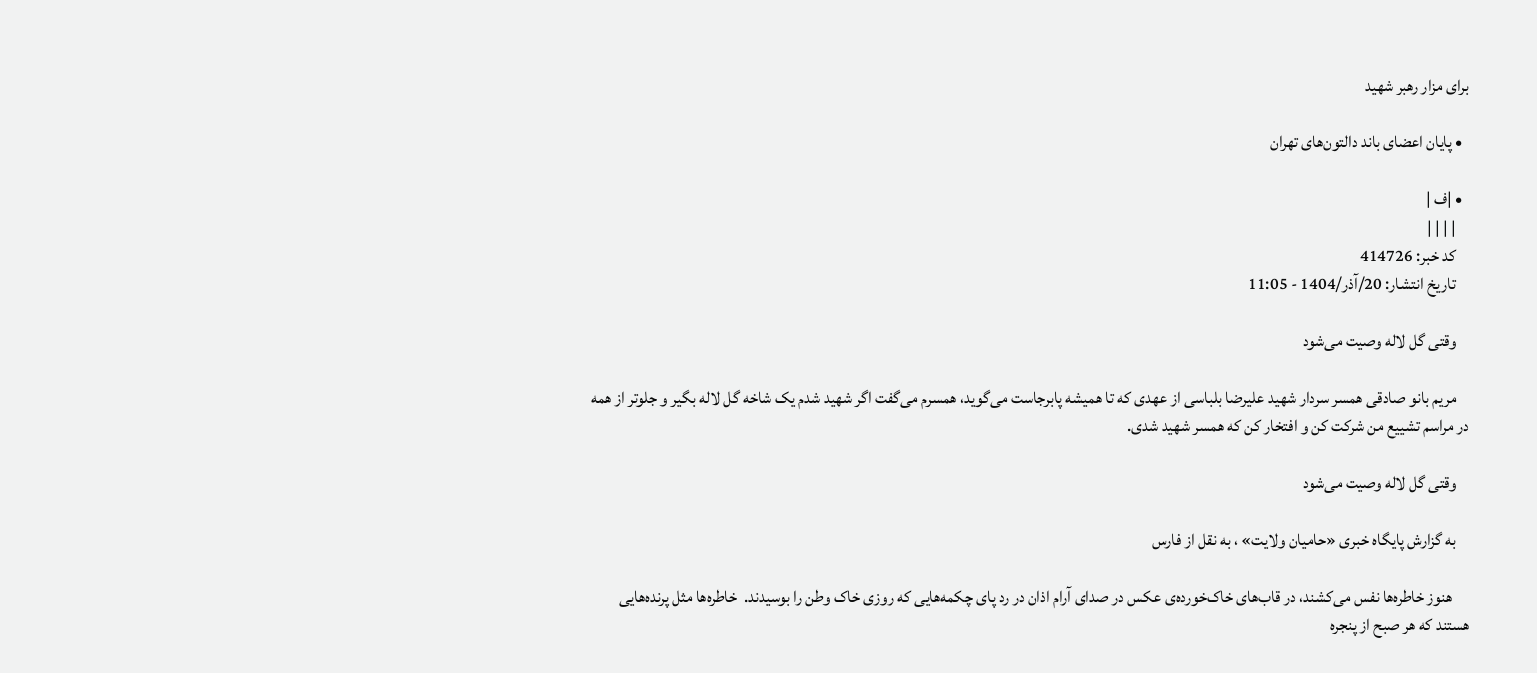برای مزار رهبر شهید

  • پایان اعضای باند دالتون‌های تهران

  • |ف |
    | | | |
    کد خبر: 414726
    تاریخ انتشار: 20/آذر/1404 - 11:05

    وقتی گل لاله وصیت می‌شود

    مریم بانو صادقی همسر سردار شهید علیرضا بلباسی از عهدی که تا همیشه پابرجاست می‌گوید، همسرم می‌گفت اگر شهید شدم یک شاخه گل لاله بگیر و جلوتر از همه در مراسم تشییع من شرکت کن و افتخار کن که همسر شهید شدی.

    وقتی گل لاله وصیت می‌شود

    به گزارش پایگاه خبری «حامیان ولایت» ، به نقل از فارس

     هنوز خاطره‌ها نفس می‌کشند، در قاب‌های خاک‌خورده‌ی عکس در صدای آرام اذان در رد پای چکمه‌هایی که روزی خاک وطن را بوسیدند.  خاطره‌ها مثل پرنده‌هایی‌ هستند که هر صبح از پنجره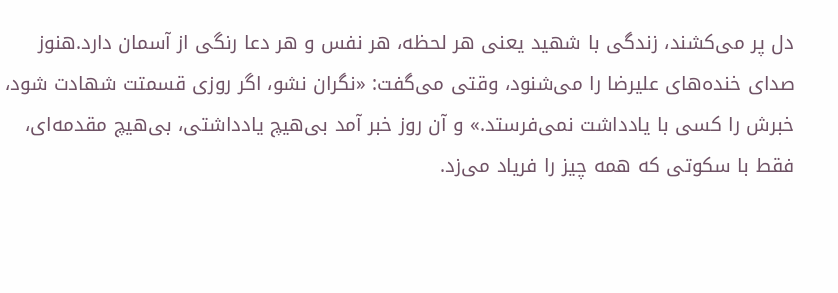دل پر می‌کشند، زندگی با شهید یعنی هر لحظه، هر نفس و هر دعا رنگی از آسمان دارد.هنوز صدای خنده‌های علیرضا را می‌شنود، وقتی می‌گفت: «نگران نشو، اگر روزی قسمتت شهادت شود، خبرش را کسی با یادداشت نمی‌فرستد.» و آن روز خبر آمد بی‌هیچ یادداشتی، بی‌هیچ مقدمه‌ای، فقط با سکوتی که همه چیز را فریاد می‌زد.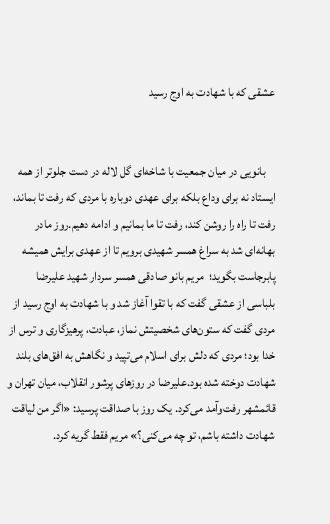عشقی که با شهادت به اوج رسید


    بانویی در میان جمعیت با شاخه‌ای گل لاله در دست جلوتر از همه ایستاد نه برای وداع بلکه برای عهدی دوباره با مردی که رفت تا بماند، رفت تا راه را روشن کند، رفت تا ما بمانیم و ادامه دهیم.روز مادر بهانه‌ای شد به سراغ همسر شهیدی برویم تا از عهدی برایش همیشه پابرجاست بگوید؛  مریم بانو صادقی همسر سردار شهید علیرضا بلباسی از عشقی گفت که با تقوا آغاز شد و با شهادت به اوج رسید از مردی گفت که ستون‌های شخصیتش نماز، عبادت، پرهیزگاری و ترس از خدا بود؛ مردی که دلش برای اسلام می‌تپید و نگاهش به افق‌های بلند شهادت دوخته شده بود.علیرضا در روزهای پرشور انقلاب، میان تهران و قائمشهر رفت‌وآمد می‌کرد. یک روز با صداقت پرسید: «اگر من لیاقت شهادت داشته باشم، تو چه می‌کنی؟» مریم فقط گریه کرد.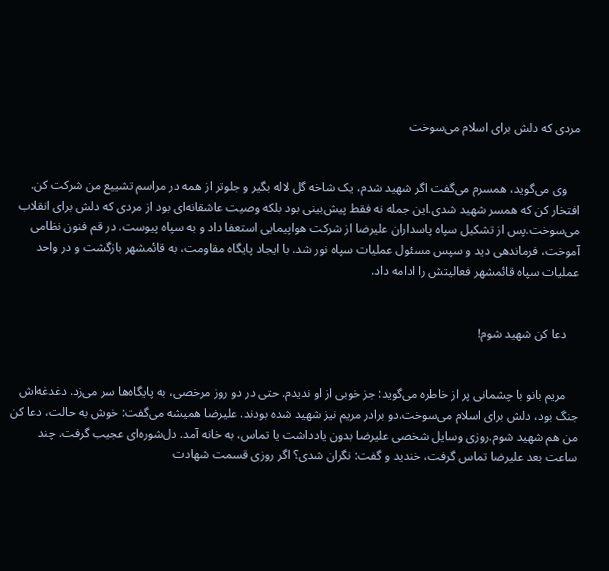مردی که دلش برای اسلام می‌سوخت


    وی می‌گوید، همسرم می‌گفت اگر شهید شدم، یک شاخه گل لاله بگیر و جلوتر از همه در مراسم تشییع من شرکت کن. افتخار کن که همسر شهید شدی.این جمله نه فقط پیش‌بینی بود بلکه وصیت عاشقانه‌ای بود از مردی که دلش برای انقلاب می‌سوخت.پس از تشکیل سپاه پاسداران علیرضا از شرکت هواپیمایی استعفا داد و به سپاه پیوست. در قم فنون نظامی آموخت، فرماندهی دید و سپس مسئول عملیات سپاه نور شد. با ایجاد پایگاه مقاومت، به قائمشهر بازگشت و در واحد عملیات سپاه قائمشهر فعالیتش را ادامه داد.


    دعا کن شهید شوم!


    مریم بانو با چشمانی پر از خاطره می‌گوید: جز خوبی از او ندیدم. حتی در دو روز مرخصی، به پایگاه‌ها سر می‌زد. دغدغه‌اش جنگ بود، دلش برای اسلام می‌سوخت.دو برادر مریم نیز شهید شده بودند. علیرضا همیشه می‌گفت: خوش به حالت، دعا کن من هم شهید شوم.روزی وسایل شخصی علیرضا بدون یادداشت یا تماس، به خانه آمد. دل‌شوره‌ای عجیب گرفت. چند ساعت بعد علیرضا تماس گرفت، خندید و گفت: نگران شدی؟ اگر روزی قسمت شهادت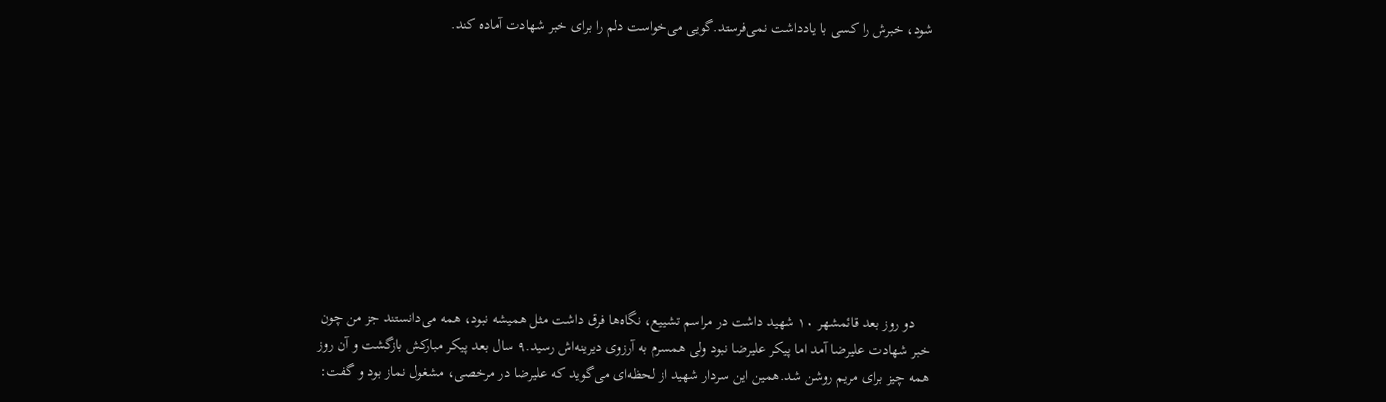شود، خبرش را کسی با یادداشت نمی‌فرستد.گویی می‌خواست دلم را برای خبر شهادت آماده کند.










    دو روز بعد قائمشهر ۱۰ شهید داشت در مراسم تشییع، نگاه‌ها فرق داشت مثل همیشه نبود، همه می‌دانستند جز من چون خبر شهادت علیرضا آمد اما پیکر علیرضا نبود ولی همسرم به آرزوی دیرینه‌اش رسید.۹ سال بعد پیکر مبارکش بازگشت و آن روز همه چیز برای مریم روشن شد.همین این سردار شهید از لحظه‌ای می‌گوید که علیرضا در مرخصی، مشغول نماز بود و گفت: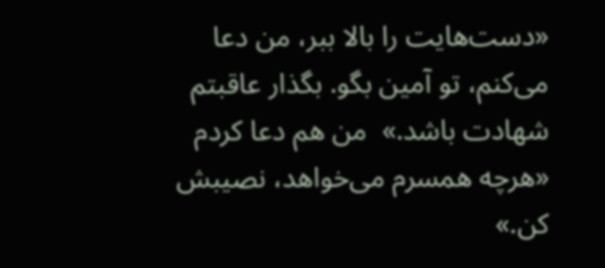«دست‌هایت را بالا ببر، من دعا می‌کنم، تو آمین بگو. بگذار عاقبتم شهادت باشد.»  من هم دعا کردم «هرچه همسرم می‌خواهد، نصیبش کن.»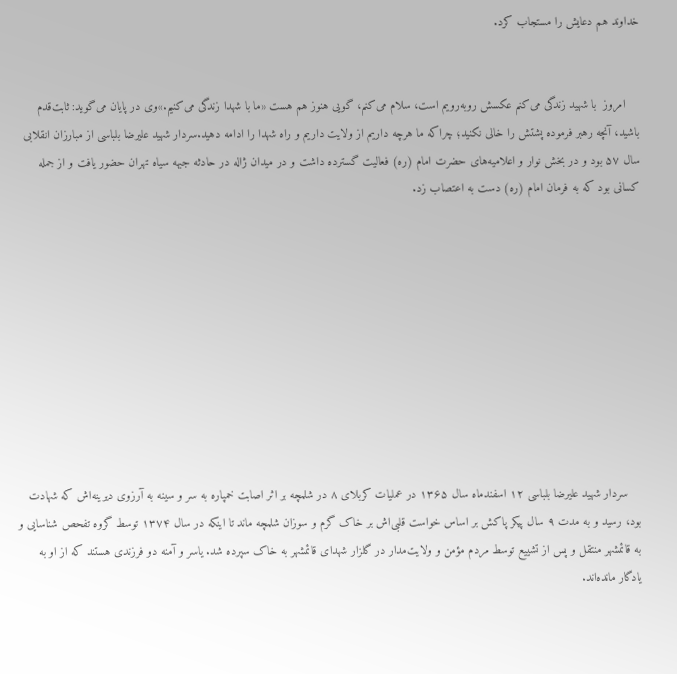خداوند هم دعایش را مستجاب کرد.


    امروز  با شهید زندگی می‌کنم عکسش روبه‌رویم است، سلام می‌کنم، گویی هنوز هم هست «ما با شهدا زندگی می‌کنیم.»وی در پایان می‌گوید: ثابت‌قدم باشید، آنچه رهبر فرموده پشتش را خالی نکنید؛ چراکه ما هرچه داریم از ولایت داریم و راه شهدا را ادامه دهید.سردار شهید علیرضا بلباسی از مبارزان انقلابی سال ۵۷ بود و در بخش نوار و اعلامیه‌های حضرت امام (ره) فعالیت گسترده داشت و در میدان ژاله در حادثه جبهه سیاه تهران حضور یافت و از جمله کسانی بود که به فرمان امام (ره) دست به اعتصاب زد.










    سردار شهید علیرضا بلباسی ۱۲ اسفندماه سال ۱۳۶۵ در عملیات کربلای ۸ در شلمچه بر اثر اصابت خمپاره به سر و سینه به آرزوی دیرینه‌اش که شهادت بود، رسید و به مدت ۹ سال پیکر پاکش بر اساس خواست قلبی‌اش بر خاک گرم و سوزان شلمچه ماند تا اینکه در سال ۱۳۷۴ توسط گروه تفحص شناسایی و به قائمشهر منتقل و پس از تشییع توسط مردم مؤمن و ولایت‌مدار در گلزار شهدای قائمشهر به خاک سپرده شد. یاسر و آمنه دو فرزندی هستند که از او به یادگار مانده‌اند.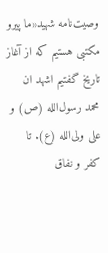وصیت‌نامه شهید«ما پیرو مکتبی هستیم که از آغاز تاریخ گفتیم اشهد ان محمد رسول‌الله (ص) و علی ولی‌الله (ع). تا کفر و نفاق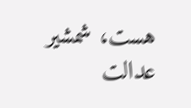هست، شمشیر عدالت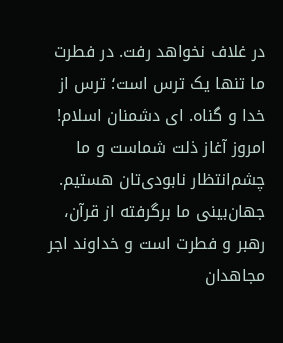در غلاف نخواهد رفت. در فطرت ما تنها یک ترس است؛ ترس از خدا و گناه. ای دشمنان اسلام! امروز آغاز ذلت شماست و ما چشم‌انتظار نابودی‌تان هستیم. جهان‌بینی ما برگرفته از قرآن، رهبر و فطرت است و خداوند اجر مجاهدان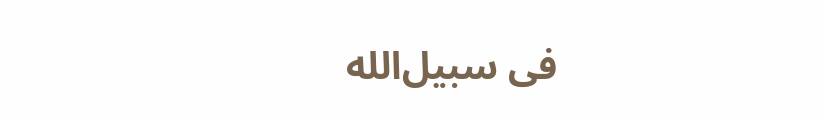فی سبیل‌الله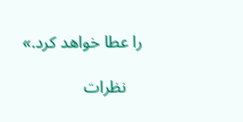را عطا خواهد کرد.»

    نظرات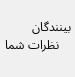بینندگان
    نظرات شما